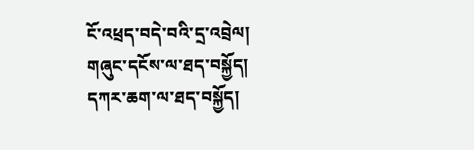ངོ་འཕྲད་བདེ་བའི་དྲ་འབྲེལ།
གཞུང་དངོས་ལ་ཐད་བསྐྱོད།
དཀར་ཆག་ལ་ཐད་བསྐྱོད།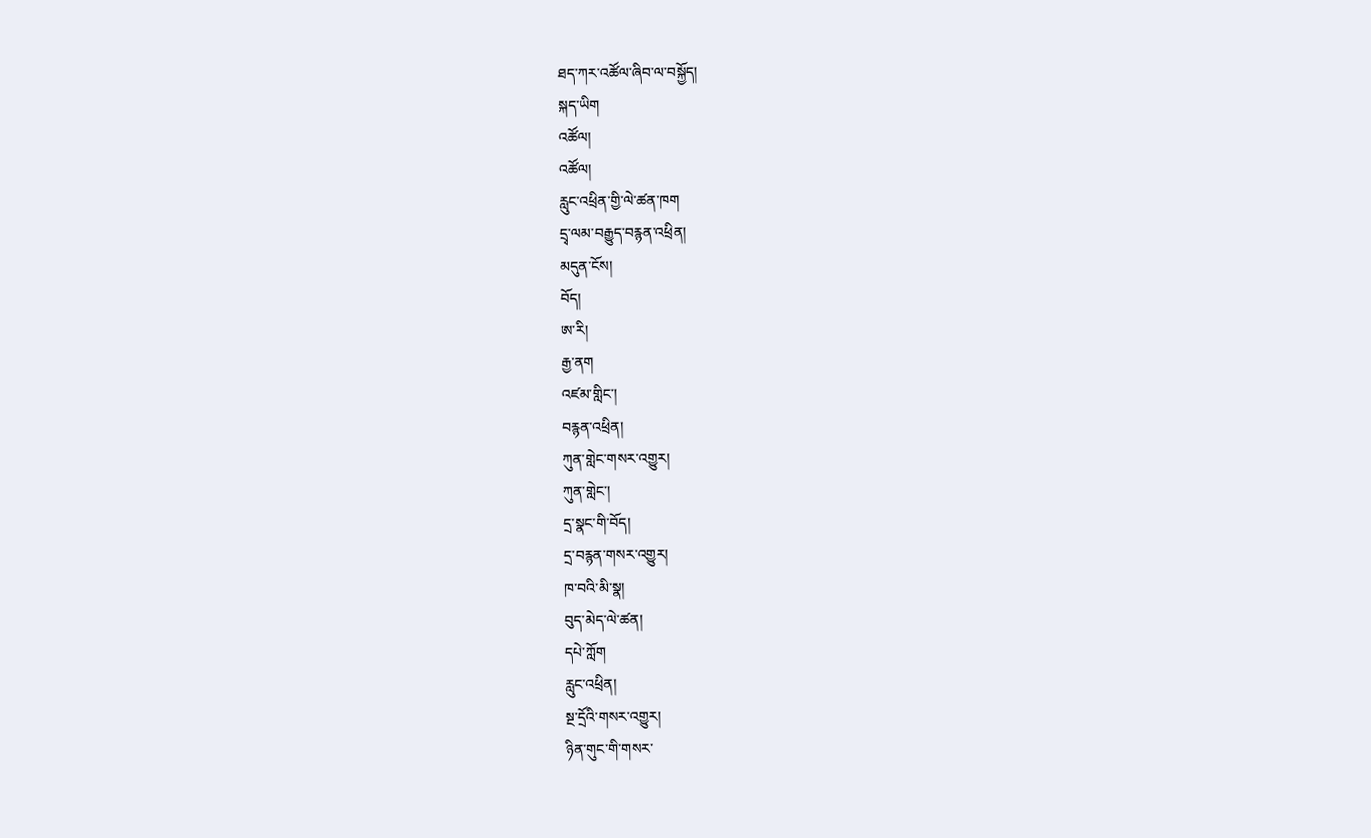ཐད་ཀར་འཚོལ་ཞིབ་ལ་བསྐྱོད།
སྐད་ཡིག
འཚོལ།
འཚོལ།
རླུང་འཕྲིན་གྱི་ལེ་ཚན་ཁག
དྲྭ་ལམ་བརྒྱུད་བརྙན་འཕྲིན།
མདུན་ངོས།
བོད།
ཨ་རི།
རྒྱ་ནག
འཛམ་གླིང་།
བརྙན་འཕྲིན།
ཀུན་གླེང་གསར་འགྱུར།
ཀུན་གླེང་།
དྲ་སྣང་གི་བོད།
དྲ་བརྙན་གསར་འགྱུར།
ཁ་བའི་མི་སྣ།
བུད་མེད་ལེ་ཚན།
དཔེ་ཀློག
རླུང་འཕྲིན།
སྔ་དྲོའི་གསར་འགྱུར།
ཉིན་གུང་གི་གསར་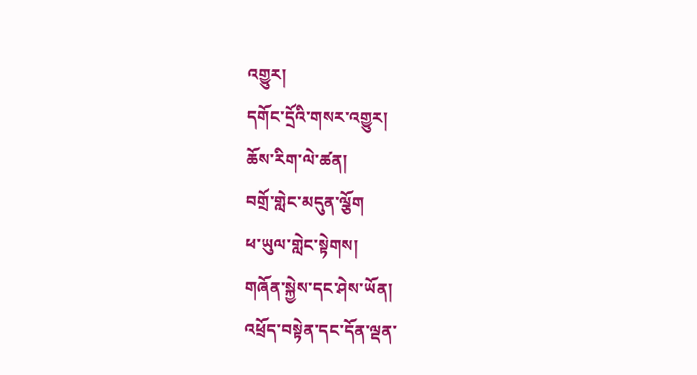འགྱུར།
དགོང་དྲོའི་གསར་འགྱུར།
ཆོས་རིག་ལེ་ཚན།
བགྲོ་གླེང་མདུན་ལྕོག
ཕ་ཡུལ་གླེང་སྟེགས།
གཞོན་སྐྱེས་དང་ཤེས་ཡོན།
འཕྲོད་བསྟེན་དང་དོན་ལྡན་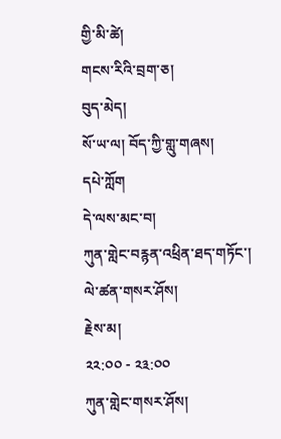གྱི་མི་ཚེ།
གངས་རིའི་བྲག་ཅ།
བུད་མེད།
སོ་ཡ་ལ། བོད་ཀྱི་གླུ་གཞས།
དཔེ་ཀློག
དེ་ལས་མང་བ།
ཀུན་གླེང་བརྙན་འཕྲིན་ཐད་གཏོང་།
ལེ་ཚན་གསར་ཤོས།
རྗེས་མ།
༢༢:༠༠ - ༢༣:༠༠
ཀུན་གླེང་གསར་ཤོས།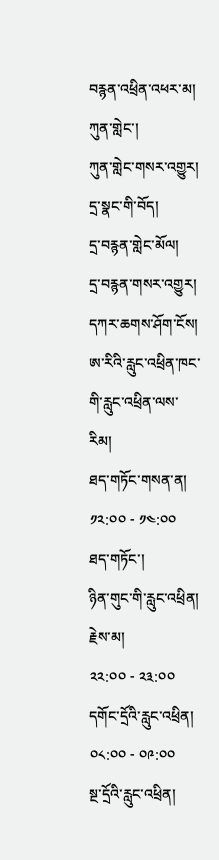བརྙན་འཕྲིན་འཕར་མ།
ཀུན་གླེང་།
ཀུན་གླེང་གསར་འགྱུར།
དྲ་སྣང་གི་བོད།
དྲ་བརྙན་གླེང་མོལ།
དྲ་བརྙན་གསར་འགྱུར།
དཀར་ཆགས་ཤོག་ངོས།
ཨ་རིའི་རླུང་འཕྲིན་ཁང་གི་རླུང་འཕྲིན་ལས་རིམ།
ཐད་གཏོང་གསན་ན།
༡༢:༠༠ - ༡༤:༠༠
ཐད་གཏོང་།
ཉིན་གུང་གི་རླུང་འཕྲིན།
རྗེས་མ།
༢༢:༠༠ - ༢༣:༠༠
དགོང་དྲོའི་རླུང་འཕྲིན།
༠༨:༠༠ - ༠༩:༠༠
སྔ་དྲོའི་རླུང་འཕྲིན།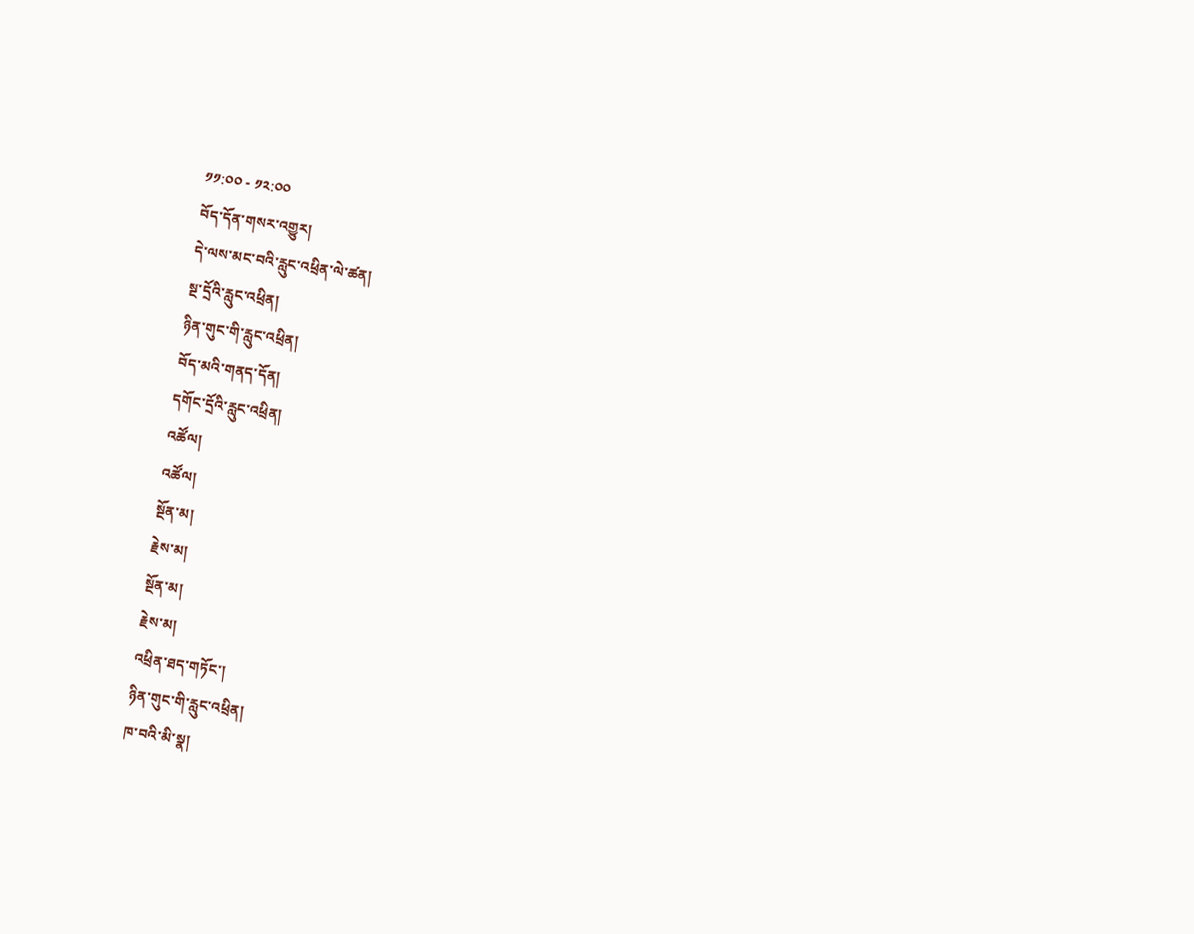༡༡:༠༠ - ༡༢:༠༠
བོད་དོན་གསར་འགྱུར།
དེ་ལས་མང་བའི་རླུང་འཕྲིན་ལེ་ཚན།
སྔ་དྲོའི་རླུང་འཕྲིན།
ཉིན་གུང་གི་རླུང་འཕྲིན།
བོད་མའི་གནད་དོན།
དགོང་དྲོའི་རླུང་འཕྲིན།
འཚོལ།
འཚོལ།
སྔོན་མ།
རྗེས་མ།
སྔོན་མ།
རྗེས་མ།
འཕྲིན་ཐད་གཏོང་།
ཉིན་གུང་གི་རླུང་འཕྲིན།
ཁ་བའི་མི་སྣ།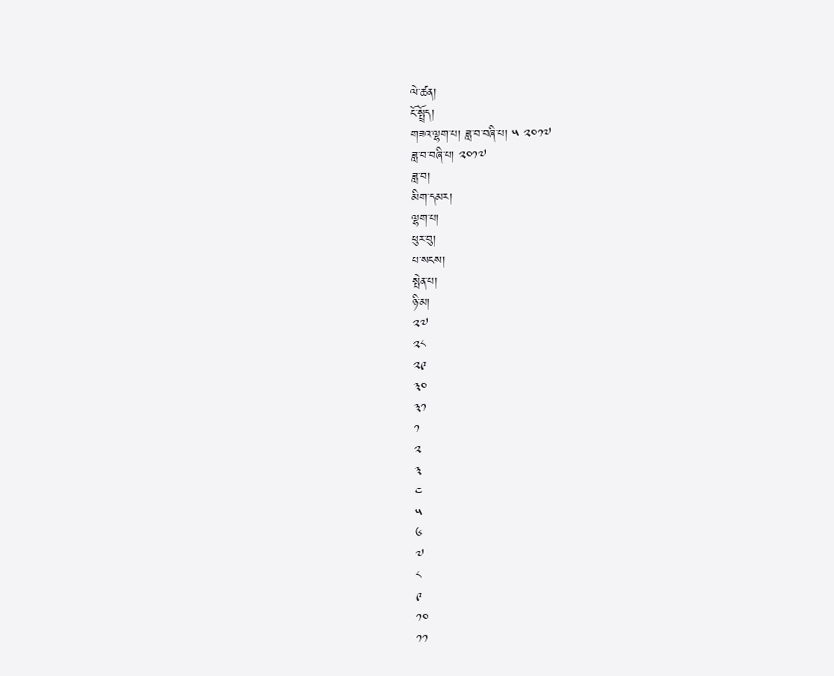ལེ་ཚན།
ངོ་སྤྲོད།
གཟའ་ལྷག་པ། ཟླ་བ་བཞི་པ། ༥ ༢༠༡༧
ཟླ་བ་བཞི་པ། ༢༠༡༧
ཟླ་བ།
མིག་དམར།
ལྷག་པ།
ཕུར་བུ།
པ་སངས།
སྤེན་པ།
ཉི་མ།
༢༧
༢༨
༢༩
༣༠
༣༡
༡
༢
༣
༤
༥
༦
༧
༨
༩
༡༠
༡༡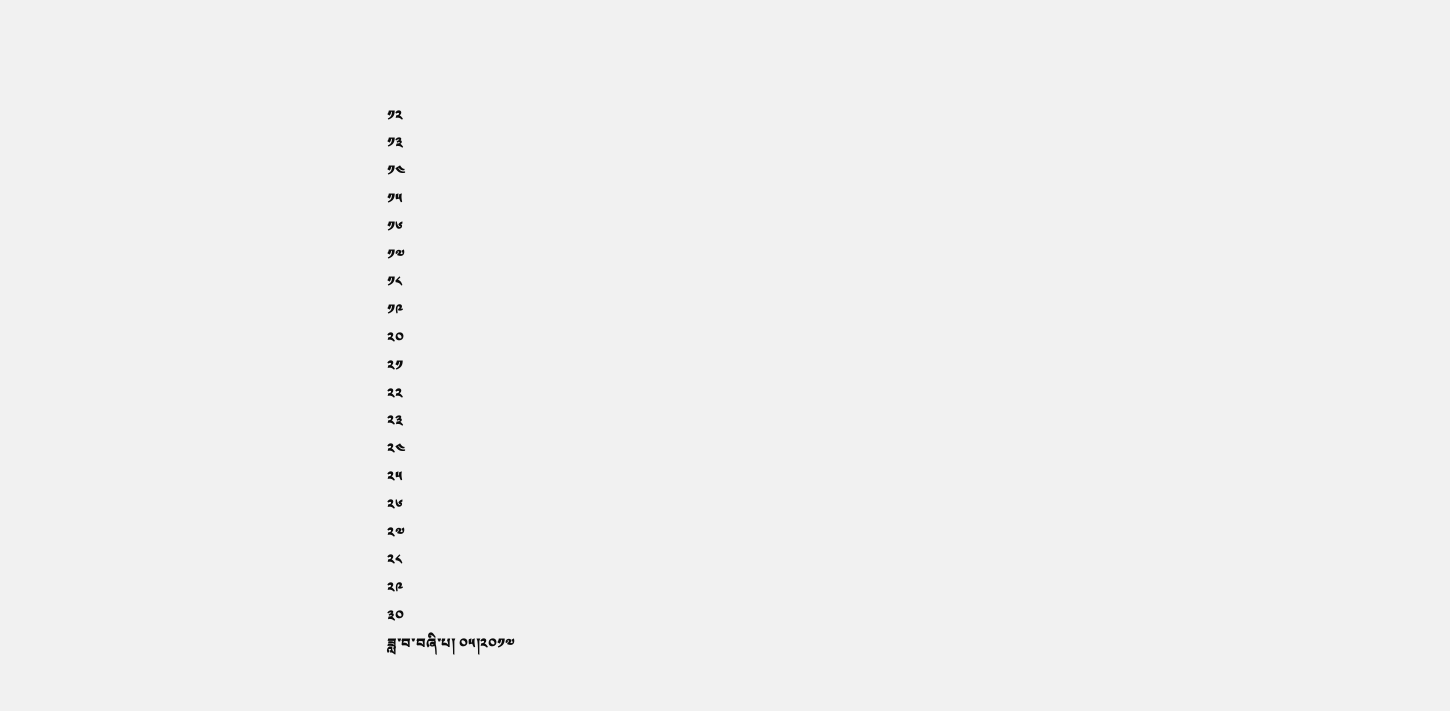༡༢
༡༣
༡༤
༡༥
༡༦
༡༧
༡༨
༡༩
༢༠
༢༡
༢༢
༢༣
༢༤
༢༥
༢༦
༢༧
༢༨
༢༩
༣༠
ཟླ་བ་བཞི་པ། ༠༥།༢༠༡༧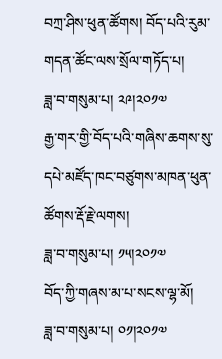བཀྲ་ཤིས་ཕུན་ཚོགས། བོད་པའི་རུམ་གདན་ཚོང་ལས་སྲོལ་གཏོད་པ།
ཟླ་བ་གསུམ་པ། ༢༩།༢༠༡༧
རྒྱ་གར་གྱི་བོད་པའི་གཞིས་ཆགས་སུ་དཔེ་མཛོད་ཁང་བཙུགས་མཁན་ཕུན་ཚོགས་རྡོ་རྗེ་ལགས།
ཟླ་བ་གསུམ་པ། ༡༥།༢༠༡༧
བོད་ཀྱི་གཞས་མ་པ་སངས་ལྷ་མོ།
ཟླ་བ་གསུམ་པ། ༠༡།༢༠༡༧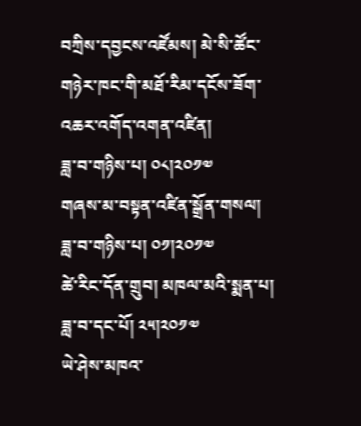བཀྲིས་དབྱངས་འཛོམས། མེ་སི་ཚོང་གཉེར་ཁང་གི་མཐོ་རིམ་དངོས་ཟོག་འཆར་འགོད་འགན་འཛིན།
ཟླ་བ་གཉིས་པ། ༠༨།༢༠༡༧
གཞས་མ་བསྟན་འཛིན་སྒྲོན་གསལ།
ཟླ་བ་གཉིས་པ། ༠༡།༢༠༡༧
ཚེ་རིང་དོན་གྲུབ། མཁལ་མའི་སྨན་པ།
ཟླ་བ་དང་པོ། ༢༥།༢༠༡༧
ཡེ་ཤེས་མཁའ་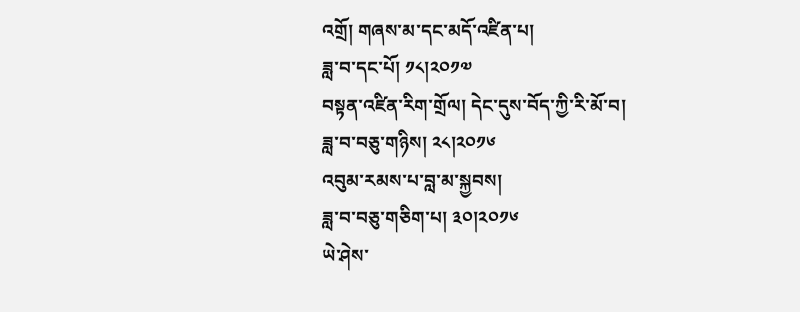འགྲོ། གཞས་མ་དང་མདོ་འཛིན་པ།
ཟླ་བ་དང་པོ། ༡༨།༢༠༡༧
བསྟན་འཛིན་རིག་གྲོལ། དེང་དུས་བོད་ཀྱི་རི་མོ་བ།
ཟླ་བ་བཅུ་གཉིས། ༢༨།༢༠༡༦
འབུམ་རམས་པ་བླ་མ་སྐྱབས།
ཟླ་བ་བཅུ་གཅིག་པ། ༣༠།༢༠༡༦
ཡེ་ཤེས་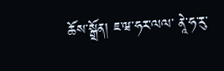ཆོས་སྒྲོན། ཇ་ཝ་ཧར་ལལ་ ནཱེ་ཧ་རུ་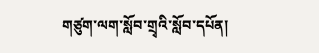གཙུག་ལག་སློབ་གྲྭའི་སློབ་དཔོན།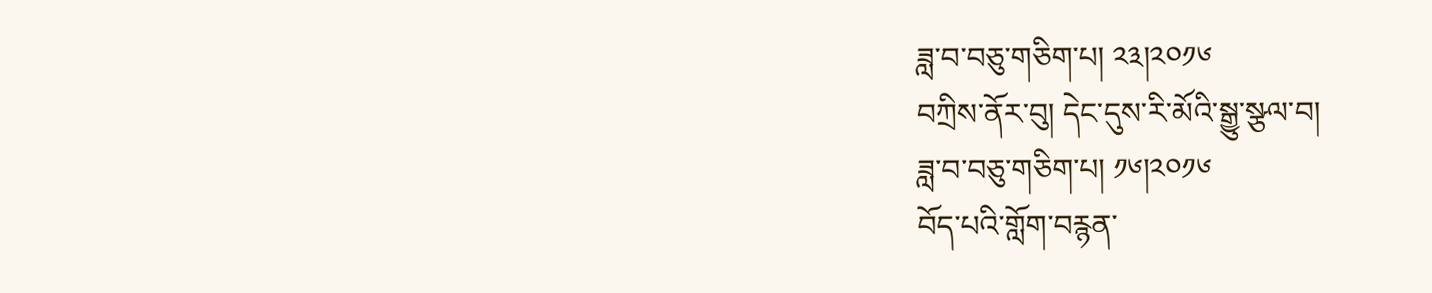ཟླ་བ་བཅུ་གཅིག་པ། ༢༣།༢༠༡༦
བཀྲིས་ནོར་བུ། དེང་དུས་རི་མོའི་སྒྱུ་སྩལ་བ།
ཟླ་བ་བཅུ་གཅིག་པ། ༡༦།༢༠༡༦
བོད་པའི་གློག་བརྙན་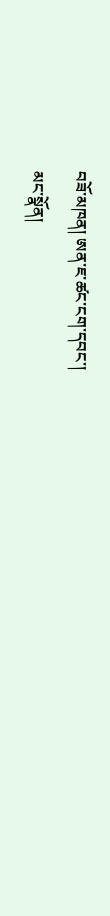བཟོ་མཁན། ཨན་ཇ་ཚང་ངག་དབང་།
མང་སྣོན།